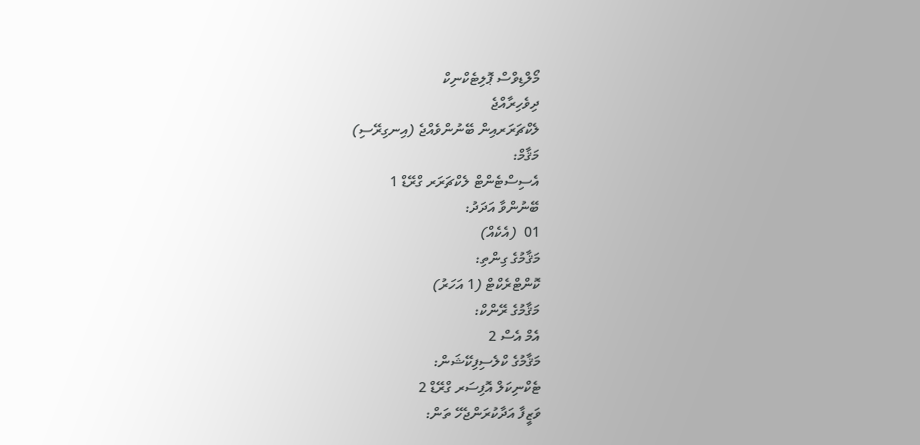މޯލްޑިވްސް ޕޮލިޓެކްނިކް
ދިވެހިރާއްޖެ
ލެކްޗަރަރއިން ބޭނުންވެއްޖެ (އިނގިރޭސި)
މަޤާމް:
އެސިސްޓެންޓް ލެކްޗަރަރ ގްރޭޑް 1
ބޭނުންވާ އަދަދު:
01  (އެކެއް)
މަޤާމުގެ ގިންތި:
ކޮންޓްރެކްޓް (1 އަހަރު)
މަޤާމުގެ ރޭންކް:
އެމް އެސް 2
މަޤާމުގެ ކްލެސިފިކޭޝަން:
ޓެކްނިކަލް އޮފިސަރ ގްރޭޑް 2
ވަޒީފާ އަދާކުރަންޖެހޭ ތަން: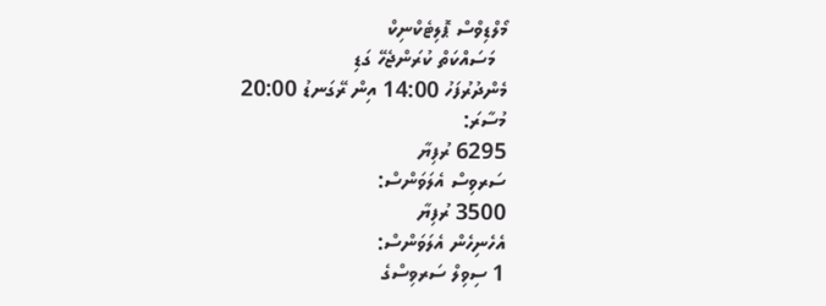މޯލްޑިވްސް ޕޮލިޓެކްނިކް
  މަސައްކަތް ކުރަންޖެހޭ ގަޑި
މެންދުރުފަހު 14:00 އިން ރޭގަނޑު 20:00
މުސާރަ:
6295 ރުފިޔާ
ސަރވިސް އެލަވަންސް:
3500 ރުފިޔާ
އެހެނިހެން އެލަވަންސް:
1 ސިވިލް ސަރވިސްގެ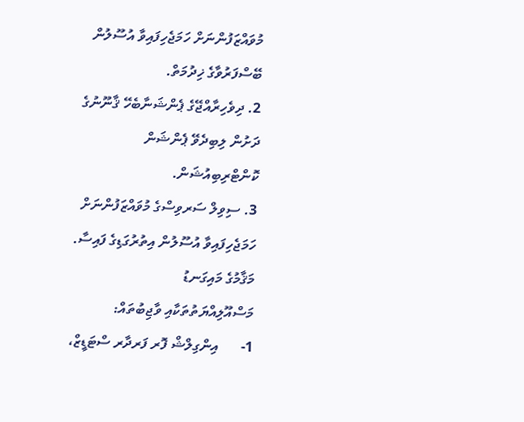މުވައްޒަފުންނަށް ހަމަޖެހިފައިވާ އުސޫލުން ބޭސްފަރުވާގެ ޚިދުމަތް.
2. ދިވެހިރާއްޖޭގެ ޕެންޝަނާބެހޭ ޤާނޫނުގެ ދަށުން ލިބިދެވޭ ޕެންޝަން ކޮންޓްރިބިއުޝަން.
3. ސިވިލް ސަރވިސްގެ މުވައްޒަފުންނަށް ހަމަޖެހިފައިވާ އުސޫލުން އިތުރުގަޑިގެ ފައިސާ.
މަޤާމުގެ މައިގަނޑު
މަސްއޫލިއްޔަތުތަކާއި ވާޖިބުތައް:
1-      އިންގިލްޝް ފޮރ ފަރދާރ ސްޓަޑީޒް،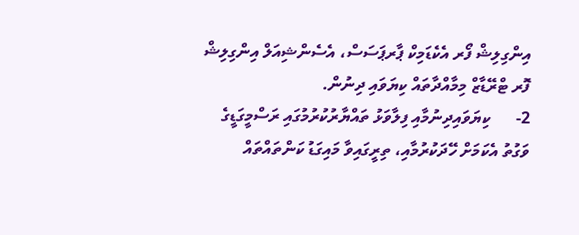އިންގިލިޝް ފޯރ އެކެޑަމިކް ޕާރޕަސަސް، އެސެންޝިއަލް އިންގިލިޝް ފޮރ ޓްރޭޑާޒް މިމާއްދާތައް ކިޔަވައި ދިނުން.
2-      ކިޔަވައިދިނުމާއި ފިލާވަޅު ތައްޔާރުކުރުމުގައި ރަސްމީގަޑީގެ ވަގުތު އެކަމަށް ހޭދަކުރުމާއި، ތިރީގައިވާ މައިގަޑު ކަންތައްތައް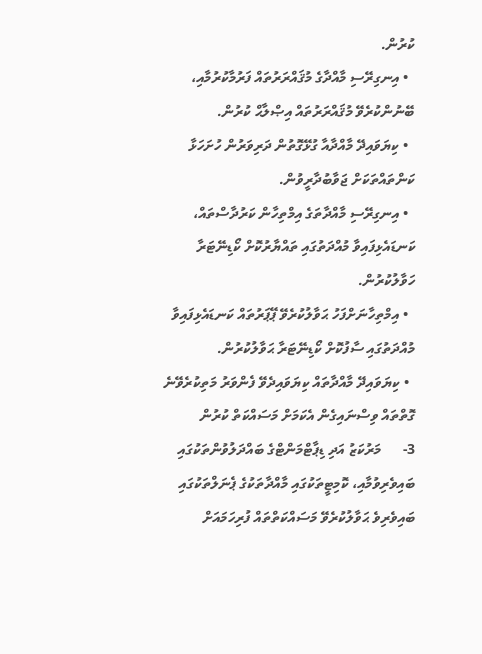ކުރުން.
  • އިނގިރޭސި މާއްދާގެ މުޤައްރަރުތައް ފަރުމާކުރުމާއި، ބޭނުންކުރެވޭ މުޤައްރަރުތައް އިޞްލާޙް ކުރުން.
  • ކިޔަވައިދޭ މާއްދާއާ ގުޅޭގޮތުން ދަރިވަރުން ހުށަހަޅާ ކަންތައްތަކަށް ޖަވާބުދާރީވުން.
  • އިނގިރޭސި މާއްދާތަގެ އިމްތިހާން ކަރުދާސްތައް، ކަނޑައެޅިފައިވާ މުއްދަތުގައި ތައްޔާރުކޮށް ކޯޑިނޭޓަރާ ހަވާލުކުރުން.
  • އިމްތިހާނަށްފަހު ޙަވާލުކުރެވޭ ޕޭޕަރުތައް ކަނޑައެޅިފައިވާ މުއްދަތުގައި ސާފުކޮށް ކޯޑިނޭޓަރާ ޙަވާލުކުރުން.
  • ކިޔަވައިދޭ މާއްދާތައް ކިޔަވައިދެވޭ ފެންވަރު މަތިކުރެވޭނެ ގޮތްތައް ވިސްނައިގެން އެކަމަށް މަސައްކަތް ކުރުން
3-      މަރުކަޒު އަދި ޑިޕާޓްމަންޓްގެ ބައްދަލުވުންތަކުގައި ބައިވެރިވުމާއި، ކޮމިޓީތަކުގައި މާއްދާތަކުގެ ޕެނަލްތަކުގައި ބައިވެރިވެ ޙަވާލުކުރެވޭ މަސައްކަތްތައް ފުރިހަމައަށް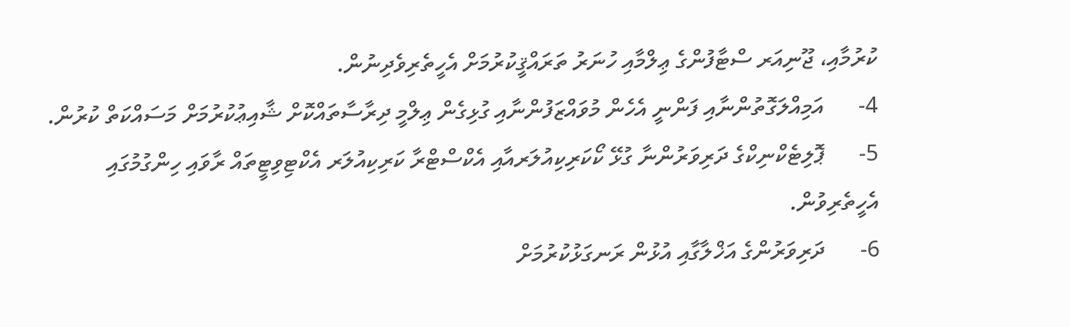ކުރުމާއި، ޖޫނިއަރ ސްޓާފުންގެ ޢިލްމާއި ހުނަރު ތަރައްޤީކުރުމަށް އެހީތެރިވެދިނުން.
4-      އަމިއްލަގޮތުންނާއި ފަންނީ އެހެން މުވައްޒަފުންނާއި ގުޅިގެން ޢިލްމީ ދިރާސާތައްކޮށް ޝާއިޢުކުރުމަށް މަސައްކަތް ކުރުން.
5-      ޕޮލިޓެކްނިކްގެ ދަރިވަރުންނާ ގުޅޭ ކޯކަރިކިއުލަރއާއި އެކްސްޓްރާ ކަރިކިއުލަރ އެކްޓިވިޓީތައް ރާވައި ހިންގުމުގައި އެހީތެރިވުން.
6-      ދަރިވަރުންގެ އަޚްލާގާއި އުޅުން ރަނގަޅުކުރުމަށް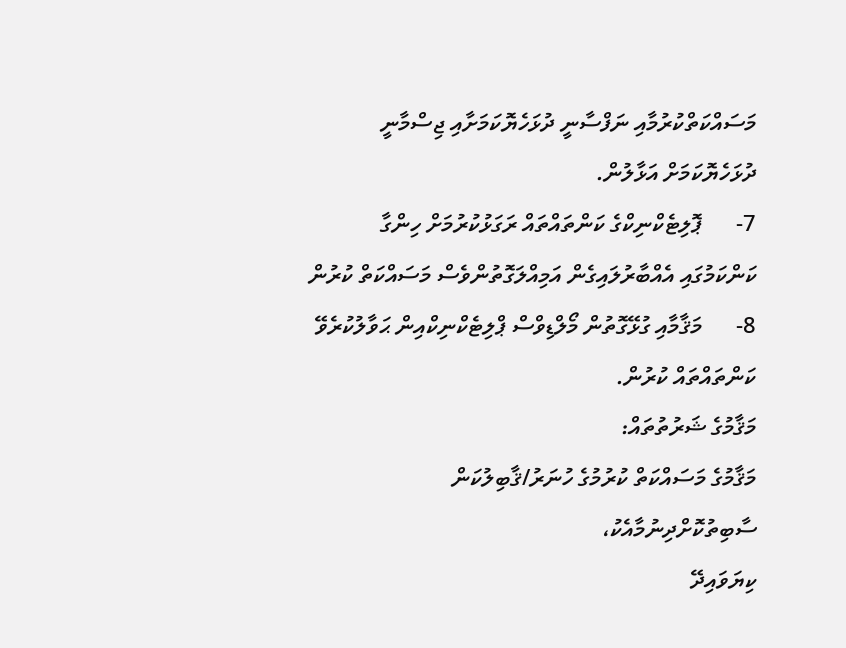މަސައްކަތްކުރުމާއި ނަފްސާނީ ދުޅަހެޔޮކަމަށާއި ޖިސްމާނީ ދުޅަހެޔޮކަމަށް އަޅާލުން.
7-      ޕޮލިޓެކްނިކްގެ ކަންތައްތައް ރަގަޅުކުރުމަށް ހިންގާ ކަންކަމުގައި އެއްބާރުލައިގެން އަމިއްލަގޮތުންވެސް މަސައްކަތް ކުރުން
8-      މަޤާމާއި ގުޅޭގޮތުން މޯލްޑިވްސް ޕްލިޓެކްނިކްއިން ޙަވާލުކުރެވޭ ކަންތައްތައް ކުރުން.
މަޤާމުގެ ޝަރުތުތައް:
މަޤާމުގެ މަސައްކަތް ކުރުމުގެ ހުނަރު/ޤާބިލުކަން ސާބިތުކޮށްދިނުމާއެކު،
ކިޔަވައިދޭ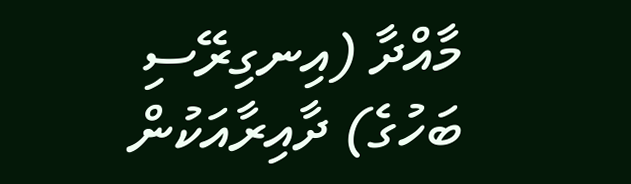މާއްދާ (އިނގިރޭސި ބަހުގެ) ދާއިރާއަކުން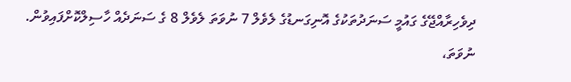ދިވެހިރާއްޖޭގެ ގައުމީ ސަނަދުތަކުގެ އޮނިގަނޑުގެ ލެވެލް 7 ނުވަތަ ލެވެލް 8 ގެ ސަނަދެއް ހާސިލްކޮށްފައިވުން.
ނުވަތަ،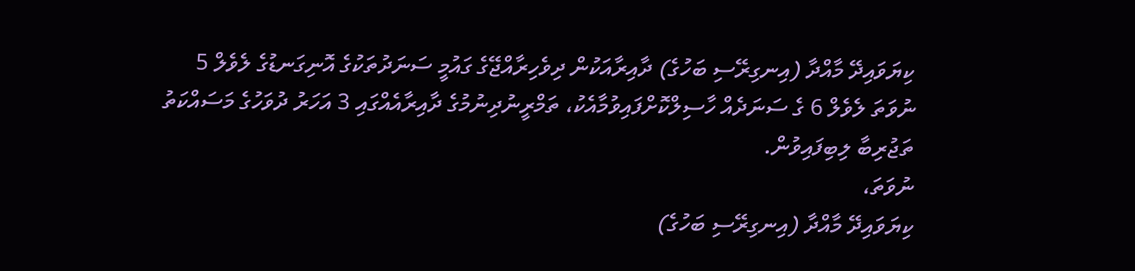ކިޔަވައިދޭ މާއްދާ (އިނގިރޭސި ބަހުގެ) ދާއިރާއަކުން ދިވެހިރާއްޖޭގެ ގައުމީ ސަނަދުތަކުގެ އޮނިގަނޑުގެ ލެވެލް 5 ނުވަތަ ލެވެލް 6 ގެ ސަނަދެއް ހާސިލްކޮށްފައިވުމާއެކު، ތަމްރީނުދިނުމުގެ ދާއިރާއެއްގައި 3 އަހަރު ދުވަހުގެ މަސައްކަތު ތަޖުރިބާ ލިބިފައިވުން.
ނުވަތަ،
ކިޔަވައިދޭ މާއްދާ (އިނގިރޭސި ބަހުގެ)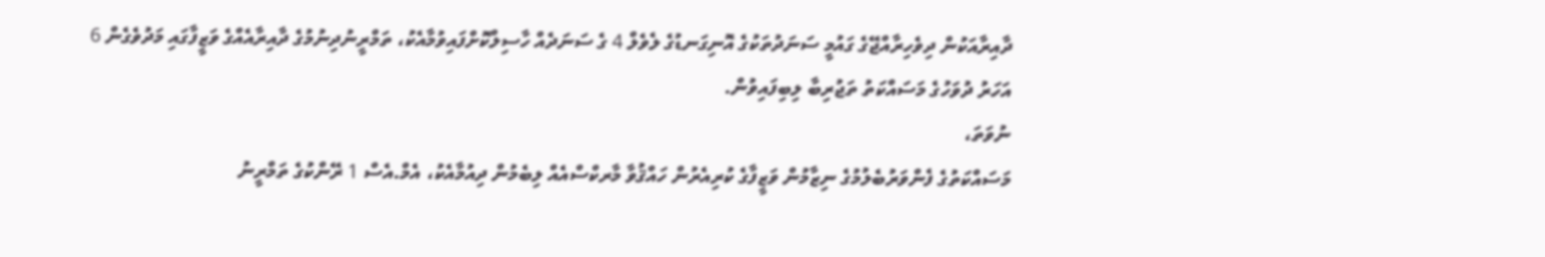ދާއިރާއަކުން ދިވެހިރާއްޖޭގެ ގައުމީ ސަނަދުތަކުގެ އޮނިގަނޑުގެ ލެވެލް 4 ގެ ސަނަދެއް ހާސިލްކޮށްފައިވުމާއެކު، ތަމްރީނުދިނުމުގެ ދާއިރާއެއްގެ ވަޒީފާގައި މަދުވެގެން 6 އަހަރު ދުވަހުގެ މަސައްކަތު ތަޖުރިބާ ލިބިފައިވުން.
ނުވަތަ،
މަސައްކަތުގެ ފެންވަރުބެލުމުގެ ނިޒާމުން ވަޒީފާގެ ކުރިއެރުން ހައްޤުވާ މާރކްސްއެއް ލިބެމުން ދިއުމާއެކު، އެމް.އެސް 1 ރޭންކުގެ ތަމްރީނު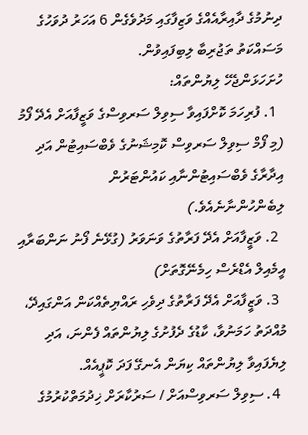ދިނުމުގެ ދާއިރާއެއްގެ ވަޒިފާގައި މަދުވެގެން 6 އަހަރު ދުވަހުގެ މަސައްކަތު ތަޖުރިބާ ލިބިފައިވުން.
ހުށަހަޅަންޖެހޭ ލިޔުންތައް:
  1. ފުރިހަމަ ކޮށްފައިވާ ސިވިލް ސަރވިސްގެ ވަޒީފާއަށް އެދޭ ފޯމު (މި ފޯމް ސިވިލް ސަރވިސް ކޮމިޝަނުގެ ވެބްސައިޓުން އަދި އިދާރާގެ ވެބްސައިޓުންނާއި ކައުންޓަރުން ލިބެންހުންނާނެއެވެ.)
  2. ވަޒީފާއަށް އެދޭ ފަރާތުގެ ވަނަވަރު (ގުޅޭނެ ފޯނު ނަންބަރާއި އީމެއިލް އެޑްރެސް ހިމެނޭގޮތަށް)
  3. ވަޒީފާއަށް އެދޭ ފަރާތުގެ ދިވެހި ރައްޔިތެއްކަން އަންގައިދޭ، މުއްދަތު ހަމަނުވާ، ކާޑުގެ ދެފުށުގެ ލިޔުންތައް ފެންނަ، އަދި ލިޔެފައިވާ ލިޔުންތައް ކިޔަން އެނގޭ ފަދަ ކޮޕީއެއް.
  4. ސިވިލް ސަރވިސްއަށް / ސަރުކާރަށް ޚިދުމަތްކުރުމުގެ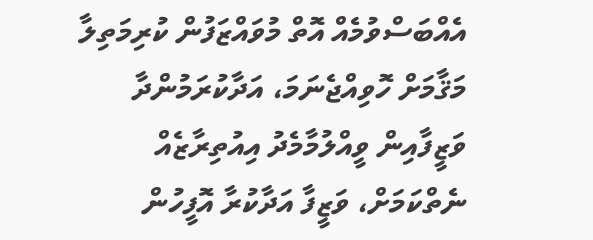އެއްބަސްވުމެއް އޮތް މުވައްޒަފުން ކުރިމަތިލާ މަޤާމަށް ހޮވިއްޖެނަމަ، އަދާކުރަމުންދާ ވަޒީފާއިން ވީއްލުމާމެދު އިއުތިރާޒެއް ނެތްކަމަށް، ވަޒީފާ އަދާކުރާ އޮފީހުން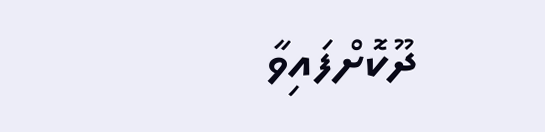ދޫކޮށްފައިވާ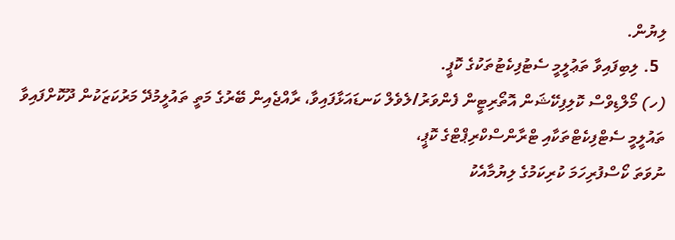ލިޔުން.
  5. ލިބިފައިވާ ތަޢުލީމީ ސެޓުފިކެޓުތަކުގެ ކޮޕީ.
(ހ) މޯލްޑިވްސް ކޮލިފިކޭޝަން އޮތޯރިޓީން ފެންވަރު/ލެވެލް ކަނޑައަޅާފައިވާ، ރާއްޖެއިން ބޭރުގެ މަތީ ތައުލީމުދޭ މަރުކަޒަކުން ދޫކޮށްފައިވާ ތައުލީމީ ސެޓްފިކެޓްތަކާއި ޓްރާންސްކްރިޕްޓްގެ ކޮޕީ،
ނުވަތަ ކޯސްފުރިހަމަ ކުރިކަމުގެ ލިޔުމާއެކު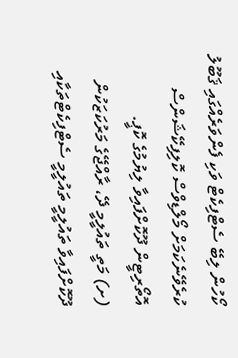ކޯހުން ލިބޭ ސެޓްފިކެޓް ވަކި ފެންވަރެއްގައި ޤަބޫލު ކުރެވޭނެކަމަށް މޯލްޑިވްސް ކޮލިފިކޭޝަންސް އޮތޯރިޓީން ދޫކޮށްފައިވާ ލިޔުމުގެ ކޮޕީ.
(ށ) މަތީ ތައުލީމީ ދޭ، ރާއްޖޭގެ މަރުކަޒަކުން ދޫކޮށްފައިވާ ތައުލީމީ ތައުލީމީ ސެޓްފިކެޓްތަކާއި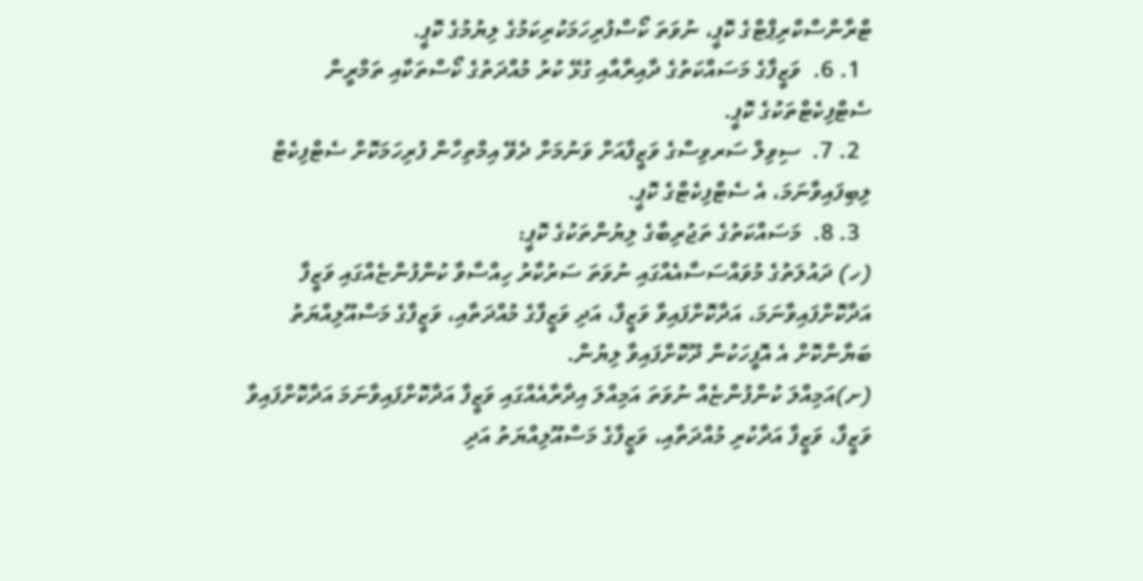ޓްރާންސްކްރިޕްޓްގެ ކޮޕީ، ނުވަތަ ކޯސްފުރިހަމަކުރިކަމުގެ ލިޔުމުގެ ކޮޕީ.
  1. 6.  ވަޒީފާގެ މަސައްކަތުގެ ދާއިރާއާއި ގުޅޭ ކުރު މުއްދަތުގެ ކޯސްތަކާއި ތަމްރީން ސެޓްފިކެޓްތަކުގެ ކޮޕީ.
  2. 7.  ސިވިލް ސަރވިސްގެ ވަޒީފާއަށް ވަނުމަށް ދެވޭ އިމްތިހާން ފުރިހަމަކޮށް ސެޓްފިކެޓް ލިބިފައިވާނަމަ، އެ ސެޓްފިކެޓްގެ ކޮޕީ.
  3. 8.  މަސައްކަތުގެ ތަޖުރިބާގެ ލިޔުންތަކުގެ ކޮޕީ:
(ހ) ދައުލަތުގެ މުވައްސަސާއެއްގައި ނުވަތަ ސަރުކާރު ހިއްސާވާ ކުންފުންޏެއްގައި ވަޒީފާ އަދާކޮށްފައިވާނަމަ، އަދާކޮށްފައިވާ ވަޒީފާ، އަދި ވަޒީފާގެ މުއްދަތާއި، ވަޒީފާގެ މަސްއޫލިއްޔަތު ބަޔާންކޮށް އެ އޮފީހަކުން ދޫކޮށްފައިވާ ލިޔުން.
(ށ)އަމިއްލަ ކުންފުންޏެއް ނުވަތަ އަމިއްލަ އިދާރާއެއްގައި ވަޒީފާ އަދާކޮށްފައިވާނަމަ އަދާކޮށްފައިވާ ވަޒީފާ، ވަޒީފާ އަދާކުރި މުއްދަތާއި، ވަޒީފާގެ މަސްއޫލިއްޔަތު އަދި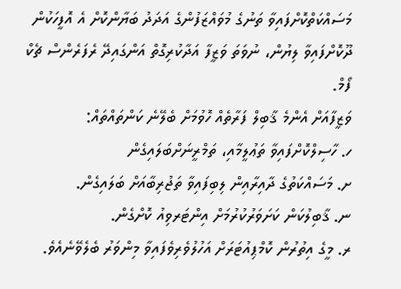މަސައްކަތްކޮށްފައިވާ ތަނުގެ މުވައްޒަފުންގެ އަދަދު ބަޔާންކޮށް އެ އޮފީހަކުން ދޫކޮށްފައިވާ ލިޔުން، ނުވަތަ ވަޒީފާ އަދާކުރިގޮތް އަންގައިދޭ ރެފަރެންސް ޗެކް ފޯމް.
ވަޒީފާއަށް އެންމެ ޤާބިލް ފަރާތެއް ހޮވުމަށް ބެލޭނެ ކަންތައްތައް:
ހ. ހާސިލްކޮށްފައިވާ ތަޢުލީމާއި، ތަމްރީނަށްބަލައިގެން
ށ. މަސައްކަތުގެ ދާއިރާއިން ލިބިފައިވާ ތަޖުރިބާއަށް ބަލައިގެން.
ނ. ޤާބިލުކަން ކަށަވަރުކުރުމަށް އިންޓަރވިއު ކޮށްގެން.
ރ. މީގެ އިތުރުން ކޮމްޕިއުޓަރަށް އަހުލުވެރިވެފައިވާ މިންވަރު ބެލެވޭނެއެވެ.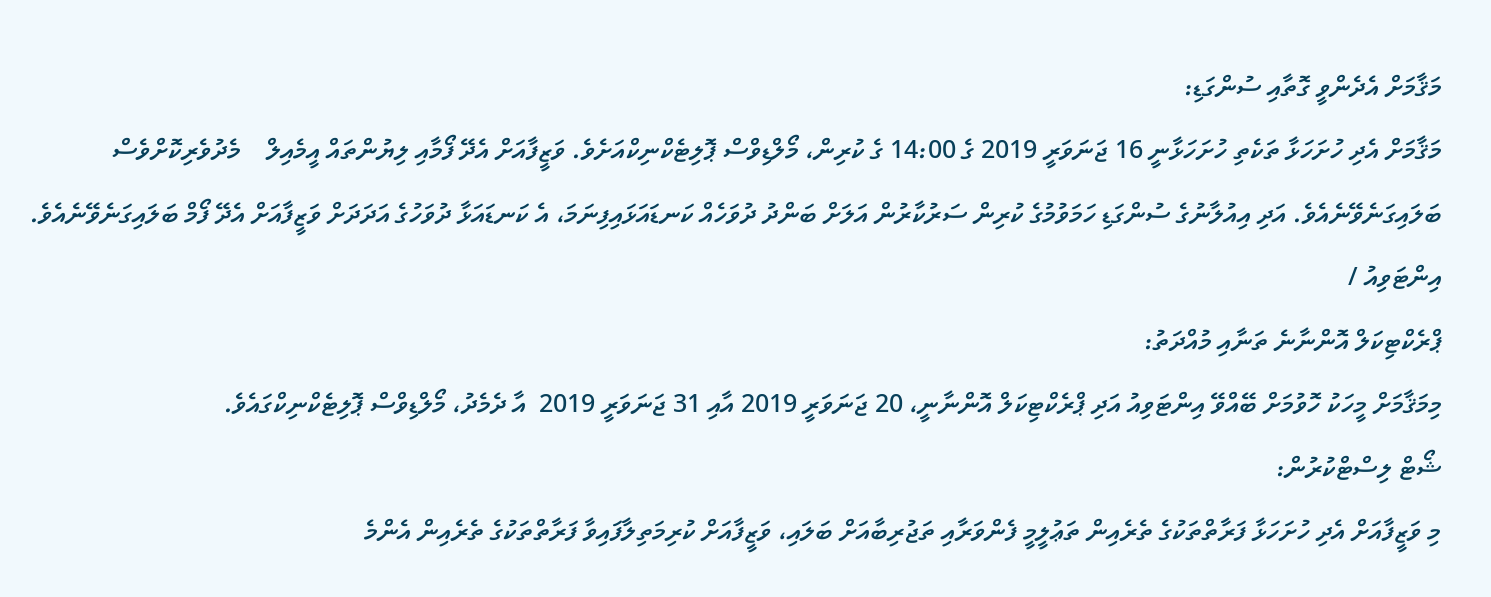މަޤާމަށް އެދެންވީ ގޮތާއި ސުންގަޑި:
މަޤާމަށް އެދި ހުށަހަޅާ ތަކެތި ހުށަހަޅާނީ 16 ޖަނަވަރީ 2019 ގެ 14:00 ގެ ކުރިން، މޯލްޑިވްސް ޕޮލިޓެކްނިކްއަށެވެ. ވަޒީފާއަށް އެދޭ ފޯމާއި ލިޔުންތައް އީމެއިލް    މެދުވެރިކޮށްވެސް ބަލައިގަނެވޭނެއެވެ. އަދި އިއުލާނުގެ ސުންގަޑި ހަމަވުމުގެ ކުރިން ސަރުކާރުން އަލަށް ބަންދު ދުވަހެއް ކަނޑައަޅައިފިނަމަ، އެ ކަނޑައަޅާ ދުވަހުގެ އަދަދަށް ވަޒީފާއަށް އެދޭ ފޯމް ބަލައިގަނެވޭނެއެވެ.
އިންޓަވިއު /
ޕްރެކްޓިކަލް އޮންނާނެ ތަނާއި މުއްދަތު:
މިމަޤާމަށް މީހަކު ހޮވުމަށް ބޭއްވޭ އިންޓަވިއު އަދި ޕްރެކްޓިކަލް އޮންނާނީ، 20 ޖަނަވަރީ 2019 އާއި 31 ޖަނަވަރީ 2019  އާ ދެމެދު، މޯލްޑިވްސް ޕޮލިޓެކްނިކްގައެވެ.
ޝޯޓް ލިސްޓްކުރުން:
މި ވަޒީފާއަށް އެދި ހުށަހަޅާ ފަރާތްތަކުގެ ތެރެއިން ތަޢުލީމީ ފެންވަރާއި ތަޖުރިބާއަށް ބަލައި، ވަޒީފާއަށް ކުރިމަތިލާފައިވާ ފަރާތްތަކުގެ ތެރެއިން އެންމެ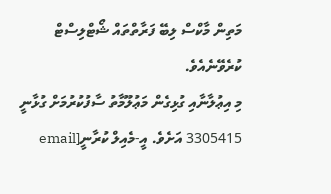މަތިން މާކްސް ލިބޭ ފަރާތްތައް ޝޯޓްލިސްޓް ކުރެވޭނެއެވެ.
މި އިޢުލާނާއި ގުޅިގެން މަޢުލޫމާތު ސާފުކުރުމަށް ގުޅާނީ 3305415 އަށެވެ. އީ-މެއިލް ކުރާނީ[email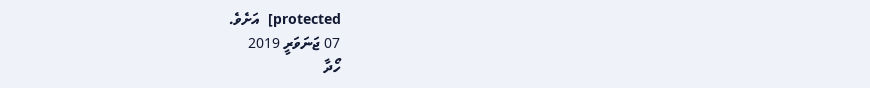protected]  އަށެވެ.
07 ޖަނަވަރީ 2019
ހޯދާ